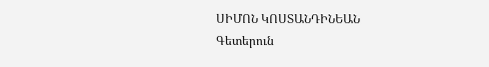ՍԻՄՈՆ ԿՈՍՏԱՆԴԻՆԵԱՆ
Գետերուն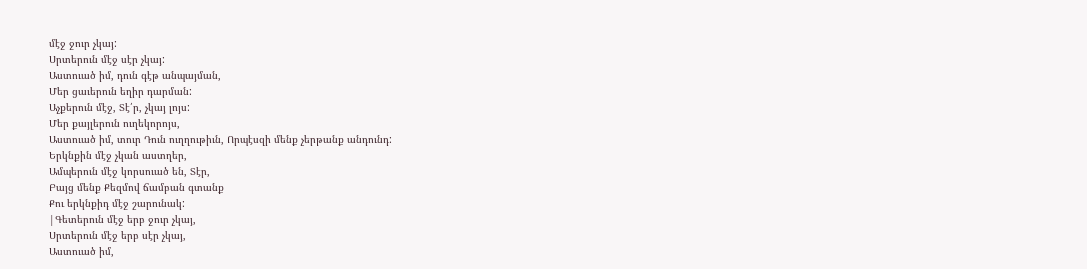մէջ ջուր չկայ:
Սրտերուն մէջ սէր չկայ:
Աստուած իմ, դուն գէթ անպայման,
Մեր ցաւերուն եղիր դարման:
Աչքերուն մէջ, Տէ՛ր, չկայ լոյս:
Մեր քայլերուն ուղեկորոյս,
Աստուած իմ, տուր Դուն ուղղութիւն, Որպէսզի մենք չերթանք անդունդ:
Երկնքին մէջ չկան աստղեր,
Ամպերուն մէջ կորսուած են, Տէր,
Բայց մենք Քեզմով ճամբան գտանք
Քու երկնքիդ մէջ շարունակ:
|Գետերուն մէջ երբ ջուր չկայ,
Սրտերուն մէջ երբ սէր չկայ,
Աստուած իմ,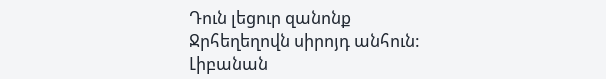Դուն լեցուր զանոնք
Ջրհեղեղովն սիրոյդ անհուն:
Լիբանան